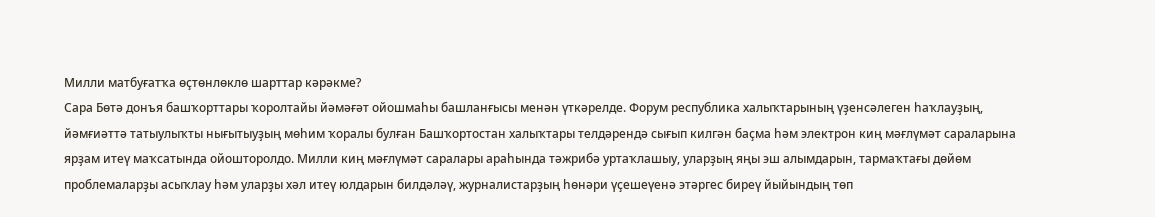Милли матбуғатҡа өҫтөнлөклө шарттар кәрәкме?
Сара Бөтә донъя башҡорттары ҡоролтайы йәмәғәт ойошмаһы башланғысы менән үткәрелде. Форум республика халыҡтарының үҙенсәлеген һаҡлауҙың, йәмғиәттә татыулыҡты нығытыуҙың мөһим ҡоралы булған Башҡортостан халыҡтары телдәрендә сығып килгән баҫма һәм электрон киң мәғлүмәт сараларына ярҙам итеү маҡсатында ойошторолдо. Милли киң мәғлүмәт саралары араһында тәжрибә уртаҡлашыу, уларҙың яңы эш алымдарын, тармаҡтағы дөйөм проблемаларҙы асыҡлау һәм уларҙы хәл итеү юлдарын билдәләү, журналистарҙың һөнәри үҫешеүенә этәргес биреү йыйындың төп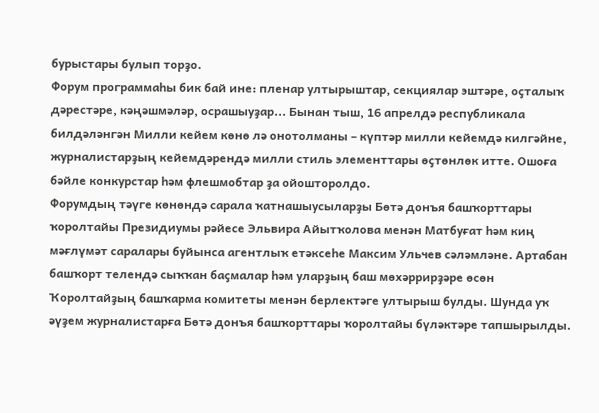бурыстары булып торҙо.
Форум программаһы бик бай ине: пленар ултырыштар, секциялар эштәре, оҫталыҡ дәрестәре, кәңәшмәләр, осрашыуҙар... Бынан тыш, 16 апрелдә республикала билдәләнгән Милли кейем көнө лә онотолманы – күптәр милли кейемдә килгәйне, журналистарҙың кейемдәрендә милли стиль элементтары өҫтөнлөк итте. Ошоға бәйле конкурстар һәм флешмобтар ҙа ойошторолдо.
Форумдың тәүге көнөндә сарала ҡатнашыусыларҙы Бөтә донъя башҡорттары ҡоролтайы Президиумы рәйесе Эльвира Айытҡолова менән Матбуғат һәм киң мәғлүмәт саралары буйынса агентлыҡ етәксеһе Максим Ульчев сәләмләне. Артабан башҡорт телендә сыҡҡан баҫмалар һәм уларҙың баш мөхәррирҙәре өсөн Ҡоролтайҙың башҡарма комитеты менән берлектәге ултырыш булды. Шунда уҡ әүҙем журналистарға Бөтә донъя башҡорттары ҡоролтайы бүләктәре тапшырылды.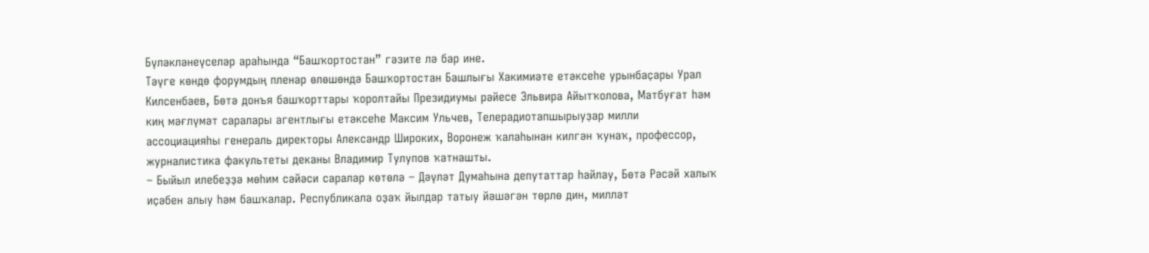Бүләкләнеүселәр араһында “Башҡортостан” гәзите лә бар ине.
Тәүге көндө форумдың пленар өлөшөндә Башҡортостан Башлығы Хакимиәте етәксеһе урынбаҫары Урал Килсенбаев, Бөтә донъя башҡорттары ҡоролтайы Президиумы рәйесе Эльвира Айытҡолова, Матбуғат һәм киң мәғлүмәт саралары агентлығы етәксеһе Максим Ульчев, Телерадиотапшырыуҙар милли ассоциацияһы генераль директоры Александр Широких, Воронеж ҡалаһынан килгән ҡунаҡ, профессор, журналистика факультеты деканы Владимир Тулупов ҡатнашты.
– Быйыл илебеҙҙә мөһим сәйәси саралар көтөлә – Дәүләт Думаһына депутаттар һайлау, Бөтә Рәсәй халыҡ иҫәбен алыу һәм башҡалар. Республикала оҙаҡ йылдар татыу йәшәгән төрлө дин, милләт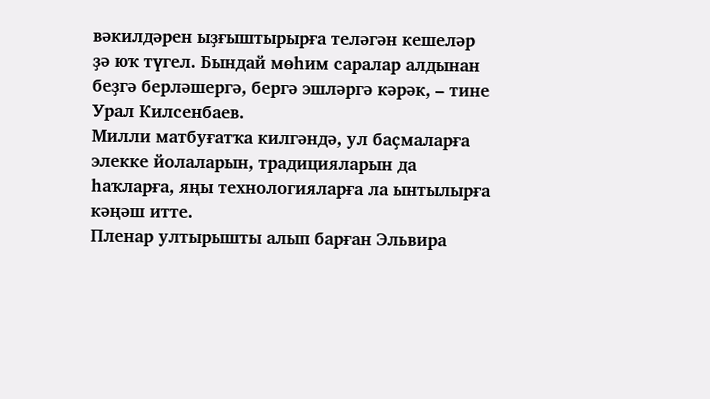вәкилдәрен ыҙғыштырырға теләгән кешеләр ҙә юҡ түгел. Бындай мөһим саралар алдынан беҙгә берләшергә, бергә эшләргә кәрәк, – тине Урал Килсенбаев.
Милли матбуғатҡа килгәндә, ул баҫмаларға элекке йолаларын, традицияларын да һаҡларға, яңы технологияларға ла ынтылырға кәңәш итте.
Пленар ултырышты алып барған Эльвира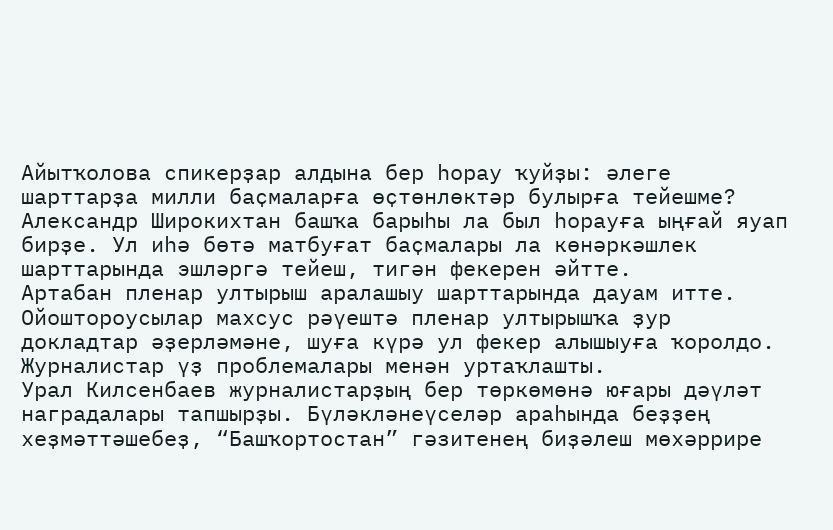Айытҡолова спикерҙар алдына бер һорау ҡуйҙы: әлеге шарттарҙа милли баҫмаларға өҫтөнлөктәр булырға тейешме? Александр Широкихтан башҡа барыһы ла был һорауға ыңғай яуап бирҙе. Ул иһә бөтә матбуғат баҫмалары ла көнәркәшлек шарттарында эшләргә тейеш, тигән фекерен әйтте.
Артабан пленар ултырыш аралашыу шарттарында дауам итте. Ойоштороусылар махсус рәүештә пленар ултырышҡа ҙур докладтар әҙерләмәне, шуға күрә ул фекер алышыуға ҡоролдо. Журналистар үҙ проблемалары менән уртаҡлашты.
Урал Килсенбаев журналистарҙың бер төркөмөнә юғары дәүләт наградалары тапшырҙы. Бүләкләнеүселәр араһында беҙҙең хеҙмәттәшебеҙ, “Башҡортостан” гәзитенең биҙәлеш мөхәррире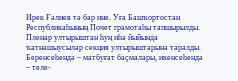Ирек Ғәлиев тә бар ине. Уға Башҡортостан Республикаһының Почет грамотаһы тапшырылды.
Пленар ултырыштан һуң иһә йыйында ҡатнашыусылар секция ултырыштарына таралды. Беренсеһендә – матбуғат баҫмалары, икенсеһендә – теле-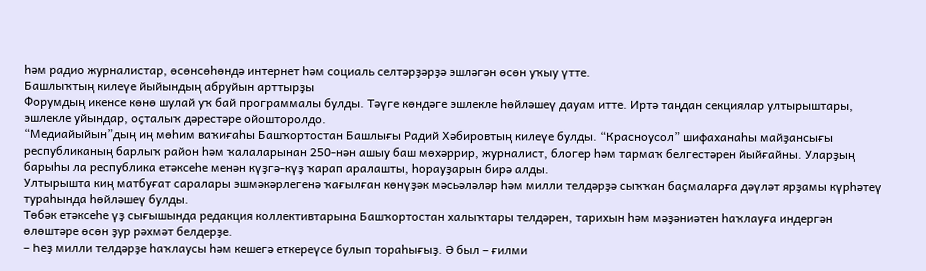һәм радио журналистар, өсөнсөһөндә интернет һәм социаль селтәрҙәрҙә эшләгән өсөн уҡыу үтте.
Башлыҡтың килеүе йыйындың абруйын арттырҙы
Форумдың икенсе көнө шулай уҡ бай программалы булды. Тәүге көндәге эшлекле һөйләшеү дауам итте. Иртә таңдан секциялар ултырыштары, эшлекле уйындар, оҫталыҡ дәрестәре ойошторолдо.
“Медиайыйын”дың иң мөһим ваҡиғаһы Башҡортостан Башлығы Радий Хәбировтың килеүе булды. “Красноусол” шифаханаһы майҙансығы республиканың барлыҡ район һәм ҡалаларынан 250-нән ашыу баш мөхәррир, журналист, блогер һәм тармаҡ белгестәрен йыйғайны. Уларҙың барыһы ла республика етәксеһе менән күҙгә-күҙ ҡарап аралашты, һорауҙарын бирә алды.
Ултырышта киң матбуғат саралары эшмәкәрлегенә ҡағылған көнүҙәк мәсьәләләр һәм милли телдәрҙә сыҡҡан баҫмаларға дәүләт ярҙамы күрһәтеү тураһында һөйләшеү булды.
Төбәк етәксеһе үҙ сығышында редакция коллективтарына Башҡортостан халыҡтары телдәрен, тарихын һәм мәҙәниәтен һаҡлауға индергән өлөштәре өсөн ҙур рәхмәт белдерҙе.
– Һеҙ милли телдәрҙе һаҡлаусы һәм кешегә еткереүсе булып тораһығыҙ. Ә был – ғилми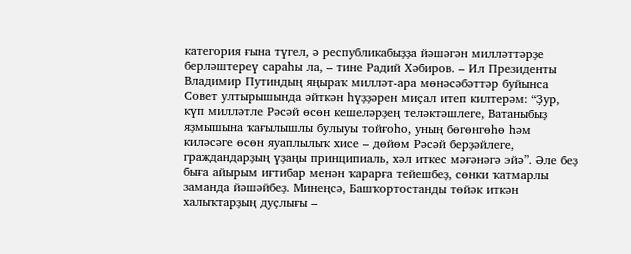категория ғына түгел, ә республикабыҙҙа йәшәгән милләттәрҙе берләштереү сараһы ла, – тине Радий Хәбиров. – Ил Президенты Владимир Путиндың яңыраҡ милләт-ара мөнәсәбәттәр буйынса Совет ултырышында әйткән һүҙҙәрен миҫал итеп килтерәм: “Ҙур, күп милләтле Рәсәй өсөн кешеләрҙең теләктәшлеге, Ватаныбыҙ яҙмышына ҡағылышлы булыуы тойғоһо, уның бөгөнгөһө һәм киләсәге өсөн яуаплылыҡ хисе – дөйөм Рәсәй берҙәйлеге, граждандарҙың үҙаңы принципиаль, хәл иткес мәғәнәгә эйә”. Әле беҙ быға айырым иғтибар менән ҡарарға тейешбеҙ, сөнки ҡатмарлы заманда йәшәйбеҙ. Минеңсә, Башҡортостанды төйәк иткән халыҡтарҙың дуҫлығы –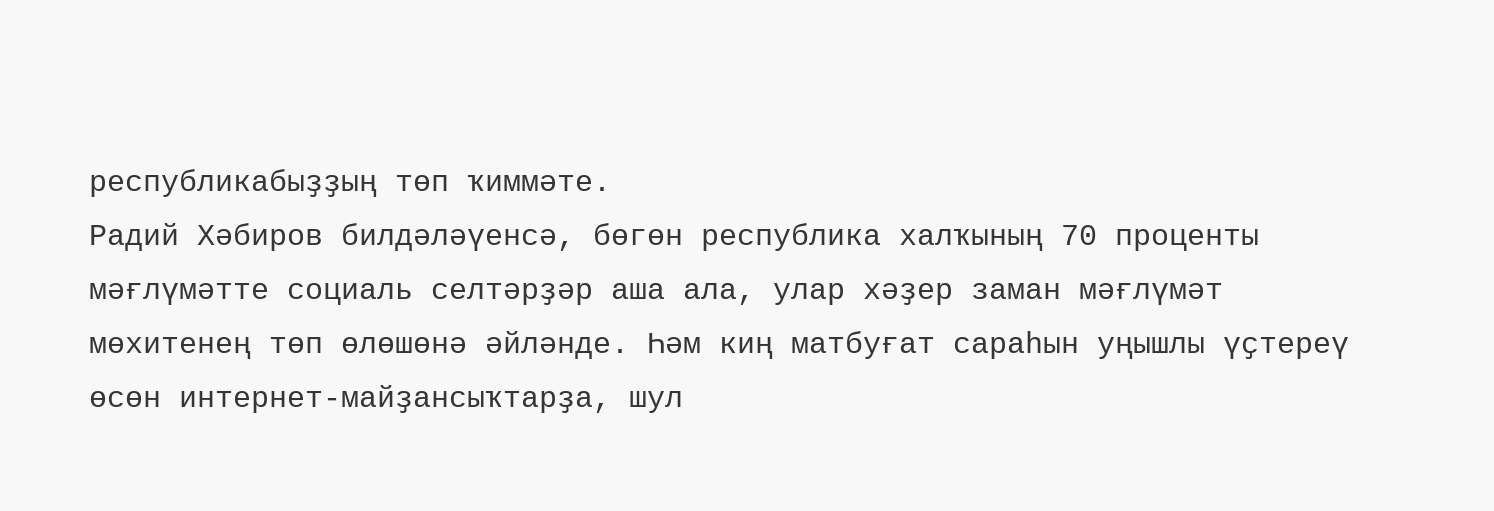республикабыҙҙың төп ҡиммәте.
Радий Хәбиров билдәләүенсә, бөгөн республика халҡының 70 проценты мәғлүмәтте социаль селтәрҙәр аша ала, улар хәҙер заман мәғлүмәт мөхитенең төп өлөшөнә әйләнде. Һәм киң матбуғат сараһын уңышлы үҫтереү өсөн интернет-майҙансыҡтарҙа, шул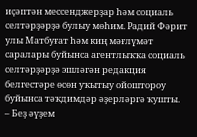иҫәптән мессенджерҙар һәм социаль селтәрҙәрҙә булыу мөһим. Радий Фәрит улы Матбуғат һәм киң мәғлүмәт саралары буйынса агентлыҡҡа социаль селтәрҙәрҙә эшләгән редакция белгестәре өсөн уҡытыу ойоштороу буйынса тәҡдимдәр әҙерләргә ҡушты.
– Беҙ әүҙем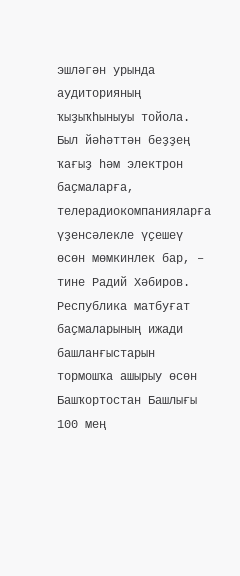эшләгән урында аудиторияның ҡыҙыҡһыныуы тойола. Был йәһәттән беҙҙең ҡағыҙ һәм электрон баҫмаларға, телерадиокомпанияларға үҙенсәлекле үҫешеү өсөн мөмкинлек бар, – тине Радий Хәбиров.
Республика матбуғат баҫмаларының ижади башланғыстарын тормошҡа ашырыу өсөн Башҡортостан Башлығы 100 мең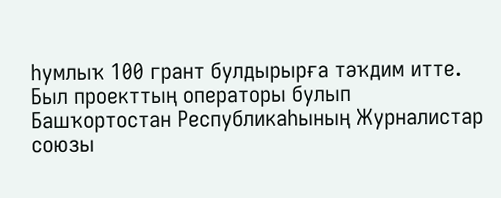һумлыҡ 100 грант булдырырға тәҡдим итте. Был проекттың операторы булып Башҡортостан Республикаһының Журналистар союзы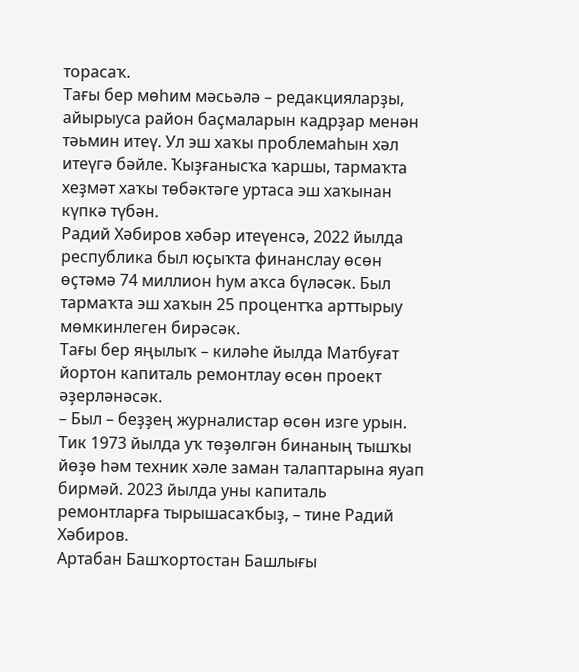торасаҡ.
Тағы бер мөһим мәсьәлә – редакцияларҙы, айырыуса район баҫмаларын кадрҙар менән тәьмин итеү. Ул эш хаҡы проблемаһын хәл итеүгә бәйле. Ҡыҙғанысҡа ҡаршы, тармаҡта хеҙмәт хаҡы төбәктәге уртаса эш хаҡынан күпкә түбән.
Радий Хәбиров хәбәр итеүенсә, 2022 йылда республика был юҫыҡта финанслау өсөн өҫтәмә 74 миллион һум аҡса бүләсәк. Был тармаҡта эш хаҡын 25 процентҡа арттырыу мөмкинлеген бирәсәк.
Тағы бер яңылыҡ – киләһе йылда Матбуғат йортон капиталь ремонтлау өсөн проект әҙерләнәсәк.
– Был – беҙҙең журналистар өсөн изге урын. Тик 1973 йылда уҡ төҙөлгән бинаның тышҡы йөҙө һәм техник хәле заман талаптарына яуап бирмәй. 2023 йылда уны капиталь ремонтларға тырышасаҡбыҙ, – тине Радий Хәбиров.
Артабан Башҡортостан Башлығы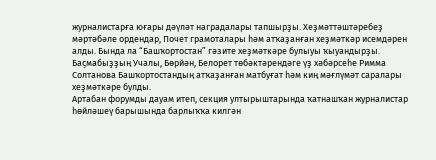журналистарға юғары дәүләт наградалары тапшырҙы. Хеҙмәттәштәребеҙ мәртәбәле ордендар, Почет грамоталары һәм атҡаҙанған хеҙмәткәр исемдәрен алды. Бында ла “Башҡортостан” гәзите хеҙмәткәре булыуы ҡыуандырҙы. Баҫмабыҙҙың Учалы, Бөрйән, Белорет төбәктәрендәге үҙ хәбәрсеһе Римма Солтанова Башҡортостандың атҡаҙанған матбуғат һәм киң мәғлүмәт саралары хеҙмәткәре булды.
Артабан форумды дауам итеп, секция ултырыштарында ҡатнашҡан журналистар һөйләшеү барышында барлыҡҡа килгән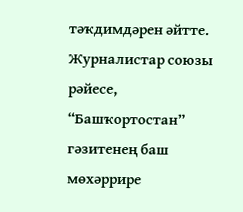тәҡдимдәрен әйтте. Журналистар союзы рәйесе, “Башҡортостан” гәзитенең баш мөхәррире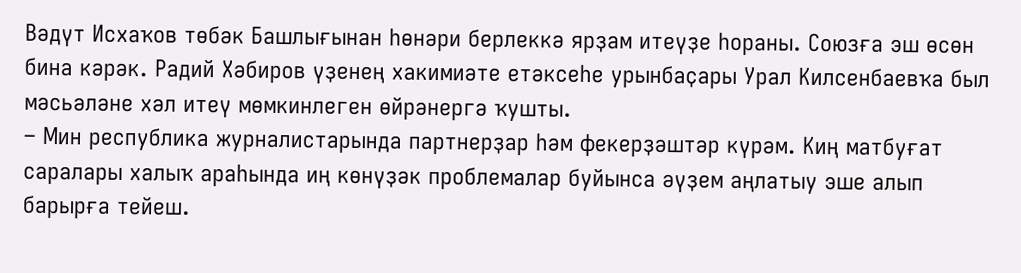Вәдүт Исхаҡов төбәк Башлығынан һөнәри берлеккә ярҙам итеүҙе һораны. Союзға эш өсөн бина кәрәк. Радий Хәбиров үҙенең хакимиәте етәксеһе урынбаҫары Урал Килсенбаевҡа был мәсьәләне хәл итеү мөмкинлеген өйрәнергә ҡушты.
– Мин республика журналистарында партнерҙар һәм фекерҙәштәр күрәм. Киң матбуғат саралары халыҡ араһында иң көнүҙәк проблемалар буйынса әүҙем аңлатыу эше алып барырға тейеш.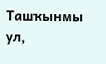Ташҡынмы ул,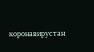коронавирустан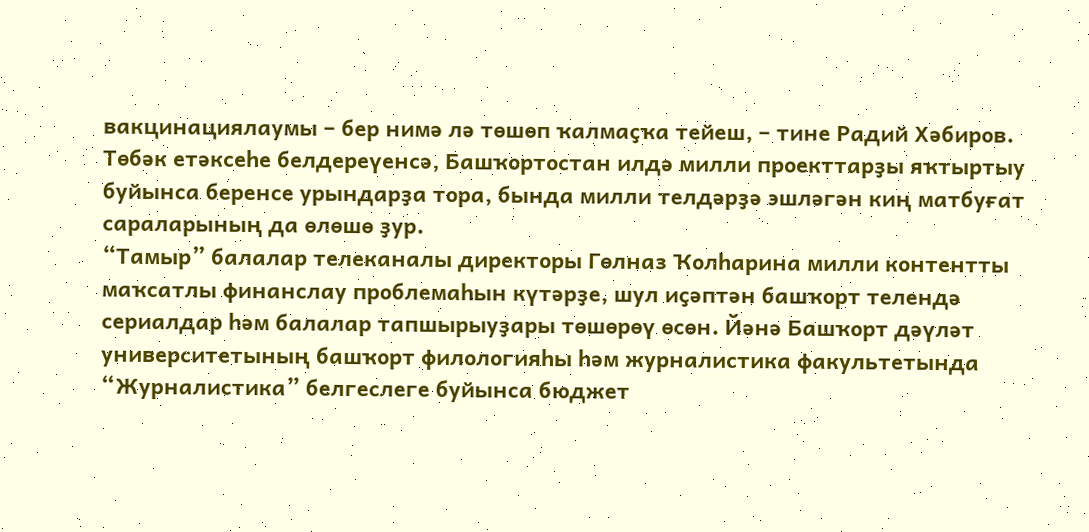вакцинациялаумы – бер нимә лә төшөп ҡалмаҫҡа тейеш, – тине Радий Хәбиров.
Төбәк етәксеһе белдереүенсә, Башҡортостан илдә милли проекттарҙы яҡтыртыу буйынса беренсе урындарҙа тора, бында милли телдәрҙә эшләгән киң матбуғат сараларының да өлөшө ҙур.
“Тамыр” балалар телеканалы директоры Гөлназ Ҡолһарина милли контентты маҡсатлы финанслау проблемаһын күтәрҙе, шул иҫәптән башҡорт телендә сериалдар һәм балалар тапшырыуҙары төшөрөү өсөн. Йәнә Башҡорт дәүләт университетының башҡорт филологияһы һәм журналистика факультетында “Журналистика” белгеслеге буйынса бюджет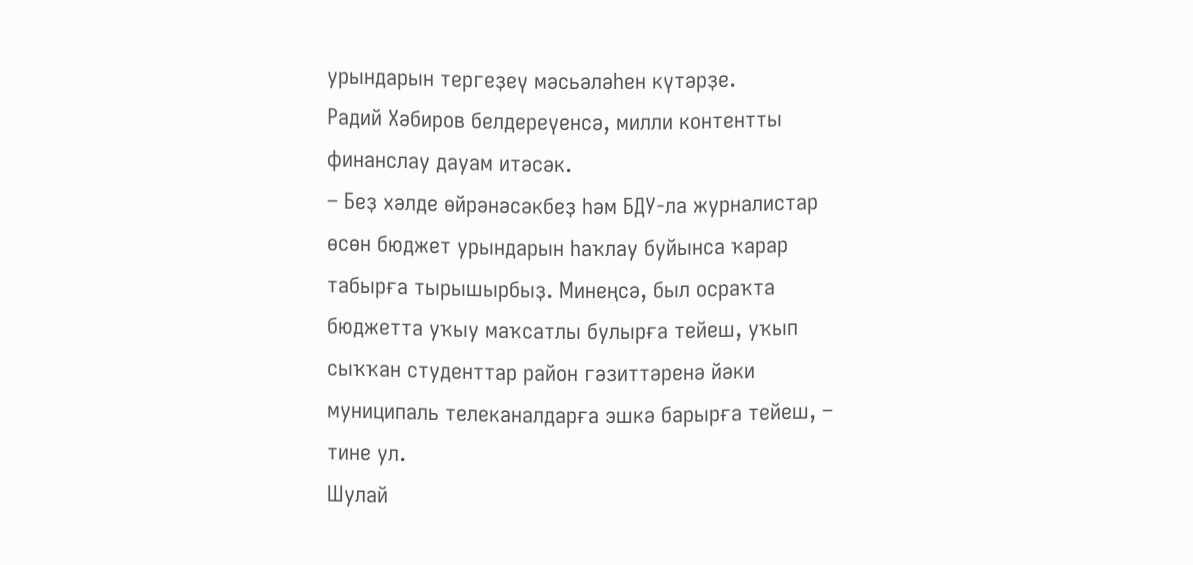урындарын тергеҙеү мәсьәләһен күтәрҙе.
Радий Хәбиров белдереүенсә, милли контентты финанслау дауам итәсәк.
– Беҙ хәлде өйрәнәсәкбеҙ һәм БДУ-ла журналистар өсөн бюджет урындарын һаҡлау буйынса ҡарар табырға тырышырбыҙ. Минеңсә, был осраҡта бюджетта уҡыу маҡсатлы булырға тейеш, уҡып сыҡҡан студенттар район гәзиттәренә йәки муниципаль телеканалдарға эшкә барырға тейеш, – тине ул.
Шулай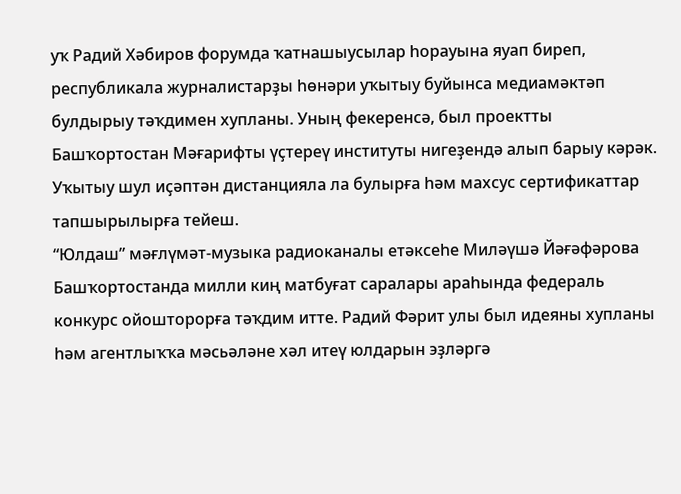уҡ Радий Хәбиров форумда ҡатнашыусылар һорауына яуап биреп, республикала журналистарҙы һөнәри уҡытыу буйынса медиамәктәп булдырыу тәҡдимен хупланы. Уның фекеренсә, был проектты Башҡортостан Мәғарифты үҫтереү институты нигеҙендә алып барыу кәрәк. Уҡытыу шул иҫәптән дистанцияла ла булырға һәм махсус сертификаттар тапшырылырға тейеш.
“Юлдаш” мәғлүмәт-музыка радиоканалы етәксеһе Миләүшә Йәғәфәрова Башҡортостанда милли киң матбуғат саралары араһында федераль конкурс ойошторорға тәҡдим итте. Радий Фәрит улы был идеяны хупланы һәм агентлыҡҡа мәсьәләне хәл итеү юлдарын эҙләргә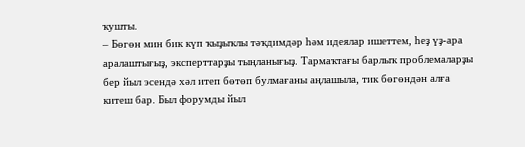ҡушты.
– Бөгөн мин бик күп ҡыҙыҡлы тәҡдимдәр һәм идеялар ишеттем, һеҙ үҙ-ара аралаштығыҙ, эксперттарҙы тыңланығыҙ. Тармаҡтағы барлыҡ проблемаларҙы бер йыл эсендә хәл итеп бөтөп булмағаны аңлашыла, тик бөгөндән алға китеш бар. Был форумды йыл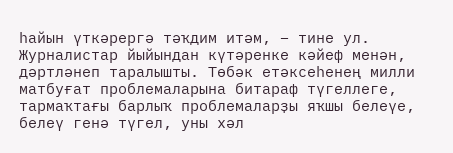һайын үткәрергә тәҡдим итәм, – тине ул.
Журналистар йыйындан күтәренке кәйеф менән, дәртләнеп таралышты. Төбәк етәксеһенең милли матбуғат проблемаларына битараф түгеллеге, тармаҡтағы барлыҡ проблемаларҙы яҡшы белеүе, белеү генә түгел, уны хәл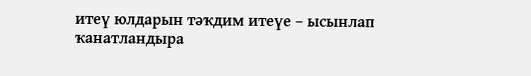итеү юлдарын тәҡдим итеүе – ысынлап ҡанатландыра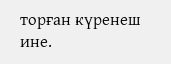торған күренеш ине.